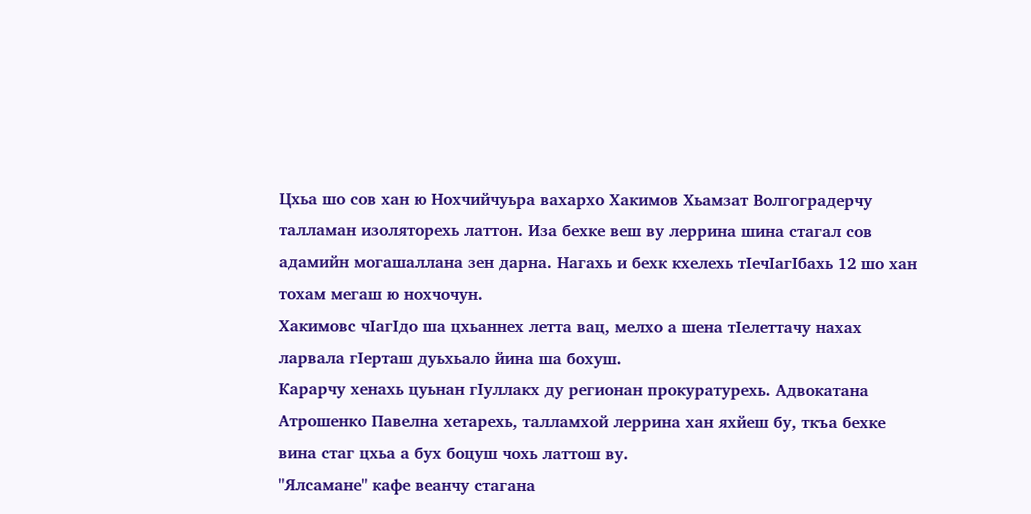Цхьа шо сов хан ю Нохчийчуьра вахархо Хакимов Хьамзат Волгоградерчу талламан изоляторехь латтон. Иза бехке веш ву леррина шина стагал сов адамийн могашаллана зен дарна. Нагахь и бехк кхелехь тIечIагIбахь 12 шо хан тохам мегаш ю нохчочун.
Хакимовс чIагIдо ша цхьаннех летта вац, мелхо а шена тIелеттачу нахах ларвала гIерташ дуьхьало йина ша бохуш.
Карарчу хенахь цуьнан гIуллакх ду регионан прокуратурехь. Адвокатана Атрошенко Павелна хетарехь, талламхой леррина хан яхйеш бу, ткъа бехке вина стаг цхьа а бух боцуш чохь латтош ву.
"Ялсамане" кафе веанчу стагана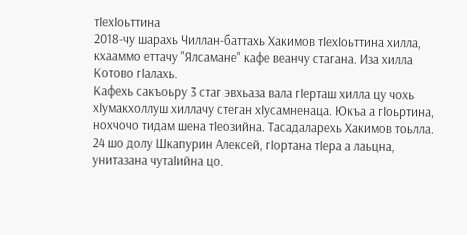тIехIоьттина
2018-чу шарахь Чиллан-баттахь Хакимов тIехIоьттина хилла, кхааммо еттачу "Ялсамане" кафе веанчу стагана. Иза хилла Котово гIалахь.
Кафехь сакъоьру 3 стаг эвхьаза вала гIерташ хилла цу чохь хIумакхоллуш хиллачу стеган хIусамненаца. Юкъа а гIоьртина, нохчочо тидам шена тIеозийна. Тасадаларехь Хакимов тоьлла. 24 шо долу Шкапурин Алексей, гIортана тIера а лаьцна, унитазана чутаIийна цо.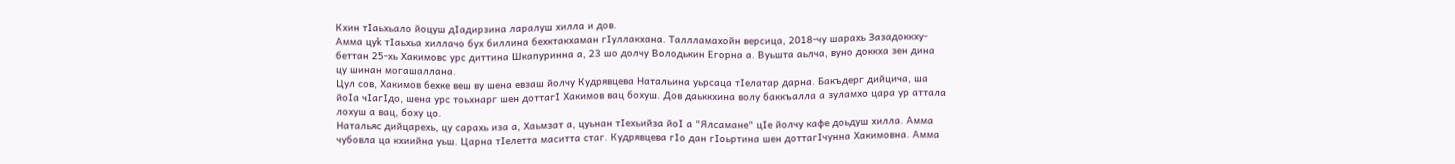Кхин тIаьхьало йоцуш дIадирзина ларалуш хилла и дов.
Амма цуk тIаьхьа хиллачо бух биллина бехктакхаман гIуллакхана. Таллламахойн версица, 2018-чу шарахь Зазадоккху-беттан 25-хь Хакимовс урс диттина Шкапуринна а, 23 шо долчу Володькин Егорна а. Вуьшта аьлча, вуно доккха зен дина цу шинан могашаллана.
Цул сов, Хакимов бехке веш ву шена евзаш йолчу Кудрявцева Натальина уьрсаца тIелатар дарна. Бакъдерг дийцича, ша йоIа чIагIдо, шена урс тоьхнарг шен доттагI Хакимов вац бохуш. Дов даьккхина волу баккъалла а зуламхо цара ур аттала лохуш а вац, боху цо.
Натальяс дийцарехь, цу сарахь иза а, Хаьмзат а, цуьнан тIехьийза йоI а "Ялсамане" цIе йолчу кафе доьдуш хилла. Амма чубовла ца кхиийна уьш. Царна тIелетта маситта стаг. Кудрявцева гIо дан гIоьртина шен доттагIчунна Хакимовна. Амма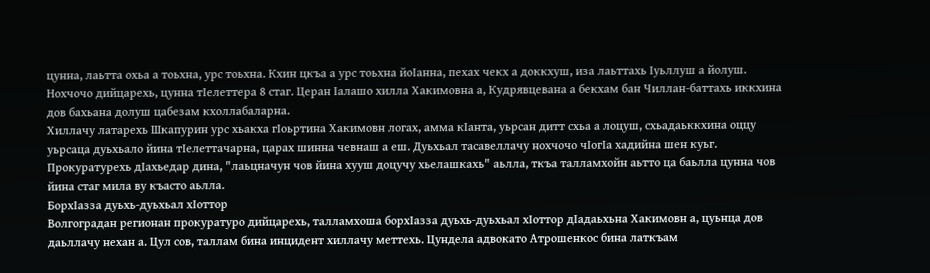цунна, лаьтта охьа а тоьхна, урс тоьхна. Кхин цкъа а урс тоьхна йоIанна, пехах чекх а доккхуш, иза лаьттахь Iуьллуш а йолуш.
Нохчочо дийцарехь, цунна тIелеттера 8 стаг. Церан Iалашо хилла Хакимовна а, Кудрявцевана а бекхам бан Чиллан-баттахь иккхина дов бахьана долуш цабезам кхоллабаларна.
Хиллачу латарехь Шкапурин урс хьакха гIоьртина Хакимовн логах, амма кIанта, уьрсан дитт схьа а лоцуш, схьадаьккхина оццу уьрсаца дуьхьало йина тIелеттачарна, царах шинна чевнаш а еш. Дуьхьал тасавеллачу нохчочо чIогIа хадийна шен куьг.
Прокуратурехь дIахьедар дина, "лаьцначун чов йина хууш доцучу хьелашкахь" аьлла, ткъа талламхойн аьтто ца баьлла цунна чов йина стаг мила ву къасто аьлла.
БорхIазза дуьхь-дуьхьал xӀoттop
Волгоградан регионан прокуратуро дийцарехь, талламхоша борхIазза дуьхь-дуьхьал xӀoттop дIадаьхьна Хакимовн а, цуьнца дов даьллачу нехан а. Цул сов, таллам бина инцидент хиллачу меттехь. Цундела адвокато Атрошенкос бина латкъам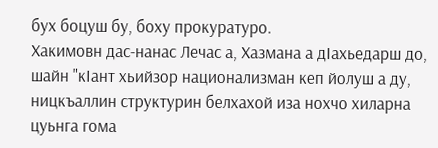бух боцуш бу, боху прокуратуро.
Хакимовн дас-нанас Лечас а, Хазмана а дIахьедарш до, шайн "кIант хьийзор национализман кеп йолуш а ду, ницкъаллин структурин белхахой иза нохчо хиларна цуьнга гома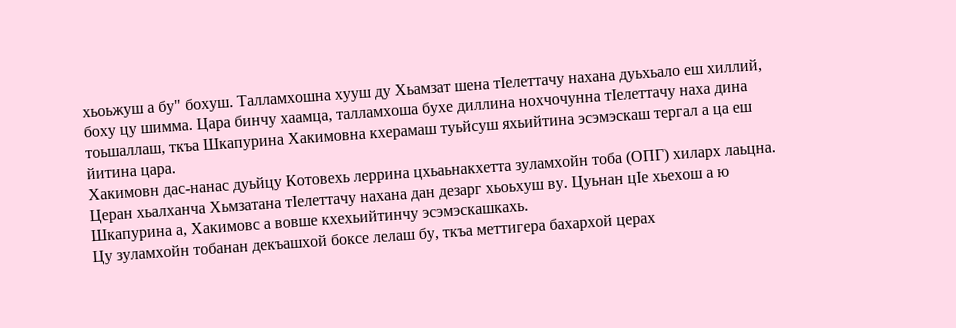хьоьжуш а бу" бохуш. Талламхошна хууш ду Хьамзат шена тIелеттачу нахана дуьхьало еш хиллий, боху цу шимма. Цара бинчу хаамца, талламхоша бухе диллина нохчочунна тIелеттачу наха дина тоьшаллаш, ткъа Шкапурина Хакимовна кхерамаш туьйсуш яхьийтина эсэмэскаш тергал а ца еш йитина цара.
Хакимовн дас-нанас дуьйцу Котовехь леррина цхьаьнакхетта зуламхойн тоба (ОПГ) хиларх лаьцна. Церан хьалханча Хьмзатана тIелеттачу нахана дан дезарг хьоьхуш ву. Цуьнан цIе хьехош а ю Шкапурина а, Хакимовс а вовше кхехьийтинчу эсэмэскашкахь.
Цу зуламхойн тобанан декъашхой боксе лелаш бу, ткъа меттигера бахархой церах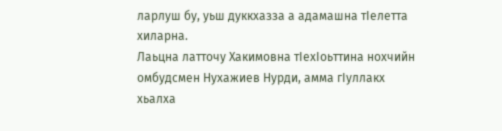ларлуш бу, уьш дуккхазза а адамашна тIелетта хиларна.
Лаьцна латточу Хакимовна тIехIоьттина нохчийн омбудсмен Нухажиев Нурди, амма гIуллакх хьалха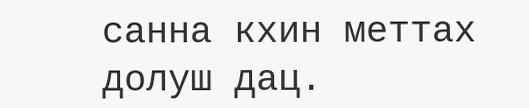санна кхин меттах долуш дац.